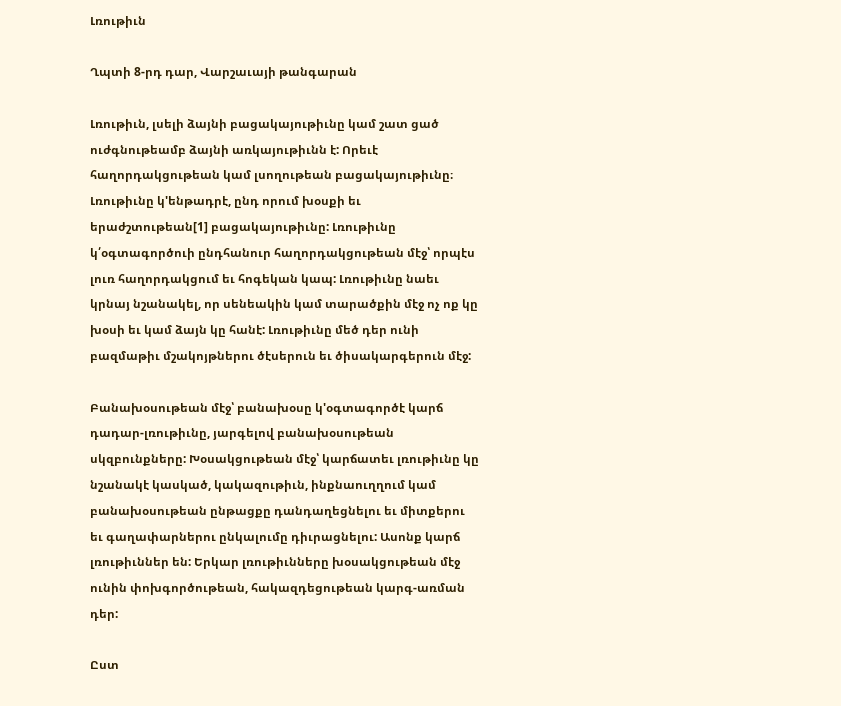Լռութիւն

Ղպտի 8-րդ դար, Վարշաւայի թանգարան

Լռութիւն, լսելի ձայնի բացակայութիւնը կամ շատ ցած ուժգնութեամբ ձայնի առկայութիւնն է: Որեւէ հաղորդակցութեան կամ լսողութեան բացակայութիւնը։ Լռութիւնը կ'ենթադրէ, ընդ որում խօսքի եւ երաժշտութեան[1] բացակայութիւնը: Լռութիւնը կ՛օգտագործուի ընդհանուր հաղորդակցութեան մէջ՝ որպէս լուռ հաղորդակցում եւ հոգեկան կապ: Լռութիւնը նաեւ կրնայ նշանակել, որ սենեակին կամ տարածքին մէջ ոչ ոք կը խօսի եւ կամ ձայն կը հանէ: Լռութիւնը մեծ դեր ունի բազմաթիւ մշակոյթներու ծէսերուն եւ ծիսակարգերուն մէջ:

Բանախօսութեան մէջ՝ բանախօսը կ'օգտագործէ կարճ դադար-լռութիւնը, յարգելով բանախօսութեան սկզբունքները: Խօսակցութեան մէջ՝ կարճատեւ լռութիւնը կը նշանակէ կասկած, կակազութիւն, ինքնաուղղում կամ բանախօսութեան ընթացքը դանդաղեցնելու եւ միտքերու եւ գաղափարներու ընկալումը դիւրացնելու: Ասոնք կարճ լռութիւններ են: Երկար լռութիւնները խօսակցութեան մէջ ունին փոխգործութեան, հակազդեցութեան կարգ-առման դեր:

Ըստ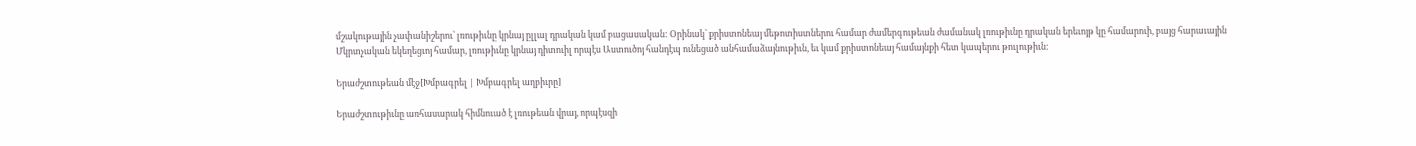մշակութային չափանիշերու՝ լռութիւնը կրնայ ըլլալ դրական կամ բացասական: Օրինակ՝ քրիստոնեայ մեթոտիստներու համար ժամերգութեան ժամանակ լռութիւնը դրական երեւոյթ կը համարուի, բայց հարաւային Մկրտչական եկեղեցւոյ համար, լռութիւնը կրնայ դիտուիլ որպէս Աստուծոյ հանդէպ ունեցած անհամաձայնութիւն, եւ կամ քրիստոնեայ համայնքի հետ կապերու թուլութիւն:

Երաժշտութեան մէջ[Խմբագրել | Խմբագրել աղբիւրը]

Երաժշտութիւնը առհասարակ հիմնուած է լռութեան վրայ, որպէսզի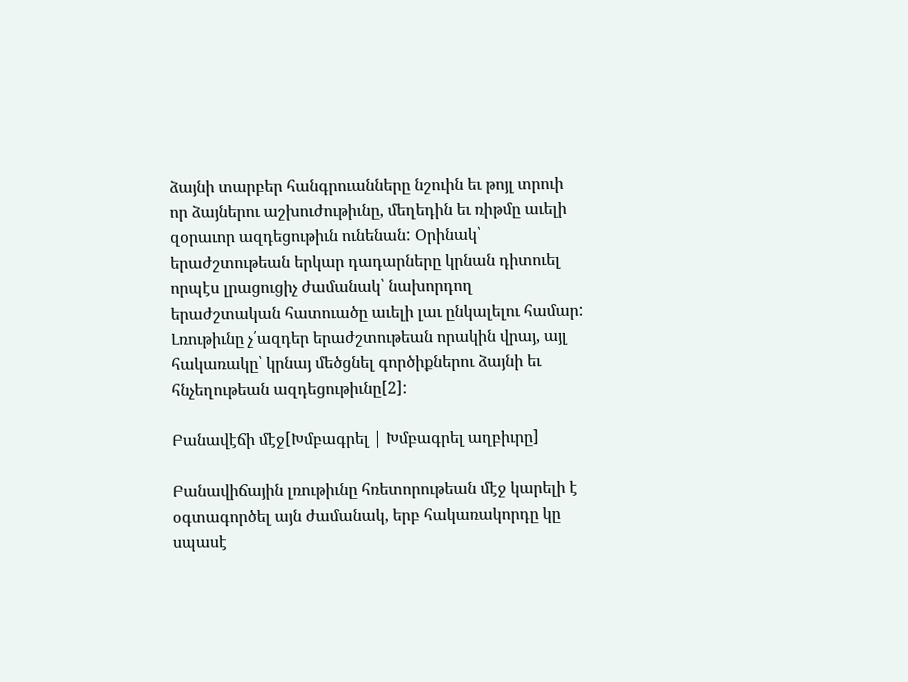ձայնի տարբեր հանգրուանները նշուին եւ թոյլ տրուի որ ձայներու աշխուժութիւնը, մեղեդին եւ ռիթմը աւելի զօրաւոր ազդեցութիւն ունենան: Օրինակ՝ երաժշտութեան երկար դադարները կրնան դիտուել որպէս լրացուցիչ ժամանակ՝ նախորդող երաժշտական հատուածը աւելի լաւ ընկալելու համար: Լռութիւնը չ՛ազդեր երաժշտութեան որակին վրայ, այլ հակառակը՝ կրնայ մեծցնել գործիքներու ձայնի եւ հնչեղութեան ազդեցութիւնը[2]:

Բանավէճի մէջ[Խմբագրել | Խմբագրել աղբիւրը]

Բանավիճային լռութիւնը հռետորութեան մէջ կարելի է օգտագործել այն ժամանակ, երբ հակառակորդը կը սպասէ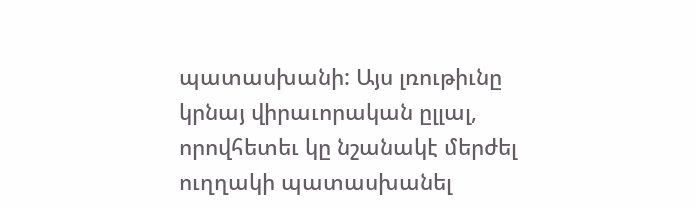պատասխանի: Այս լռութիւնը կրնայ վիրաւորական ըլլալ, որովհետեւ կը նշանակէ մերժել ուղղակի պատասխանել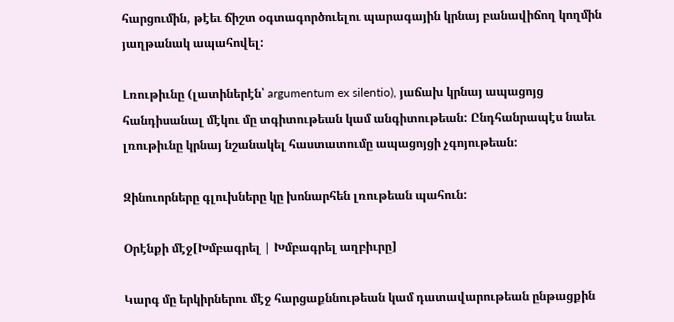հարցումին, թէեւ ճիշտ օգտագործուելու պարագային կրնայ բանավիճող կողմին յաղթանակ ապահովել:

Լռութիւնը (լատիներէն՝ argumentum ex silentio), յաճախ կրնայ ապացոյց հանդիսանալ մէկու մը տգիտութեան կամ անգիտութեան: Ընդհանրապէս նաեւ լռութիւնը կրնայ նշանակել հաստատումը ապացոյցի չգոյութեան:

Զինուորները գլուխները կը խոնարհեն լռութեան պահուն:

Օրէնքի մէջ[Խմբագրել | Խմբագրել աղբիւրը]

Կարգ մը երկիրներու մէջ հարցաքննութեան կամ դատավարութեան ընթացքին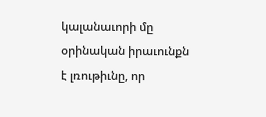կալանաւորի մը օրինական իրաւունքն է լռութիւնը, որ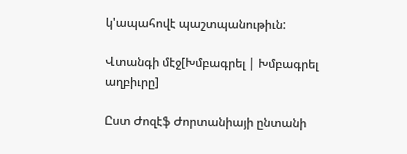կ'ապահովէ պաշտպանութիւն:

Վտանգի մէջ[Խմբագրել | Խմբագրել աղբիւրը]

Ըստ Ժոզէֆ Ժորտանիայի ընտանի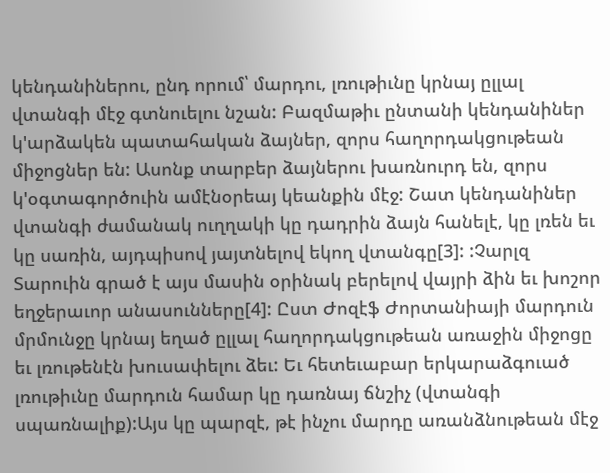կենդանիներու, ընդ որում՝ մարդու, լռութիւնը կրնայ ըլլալ վտանգի մէջ գտնուելու նշան: Բազմաթիւ ընտանի կենդանիներ կ'արձակեն պատահական ձայներ, զորս հաղորդակցութեան միջոցներ են: Ասոնք տարբեր ձայներու խառնուրդ են, զորս կ'օգտագործուին ամէնօրեայ կեանքին մէջ: Շատ կենդանիներ վտանգի ժամանակ ուղղակի կը դադրին ձայն հանելէ, կը լռեն եւ կը սառին, այդպիսով յայտնելով եկող վտանգը[3]: :Չարլզ Տարուին գրած է այս մասին օրինակ բերելով վայրի ձին եւ խոշոր եղջերաւոր անասունները[4]: Ըստ Ժոզէֆ Ժորտանիայի մարդուն մրմունջը կրնայ եղած ըլլալ հաղորդակցութեան առաջին միջոցը եւ լռութենէն խուսափելու ձեւ: Եւ հետեւաբար երկարաձգուած լռութիւնը մարդուն համար կը դառնայ ճնշիչ (վտանգի սպառնալիք):Այս կը պարզէ, թէ ինչու մարդը առանձնութեան մէջ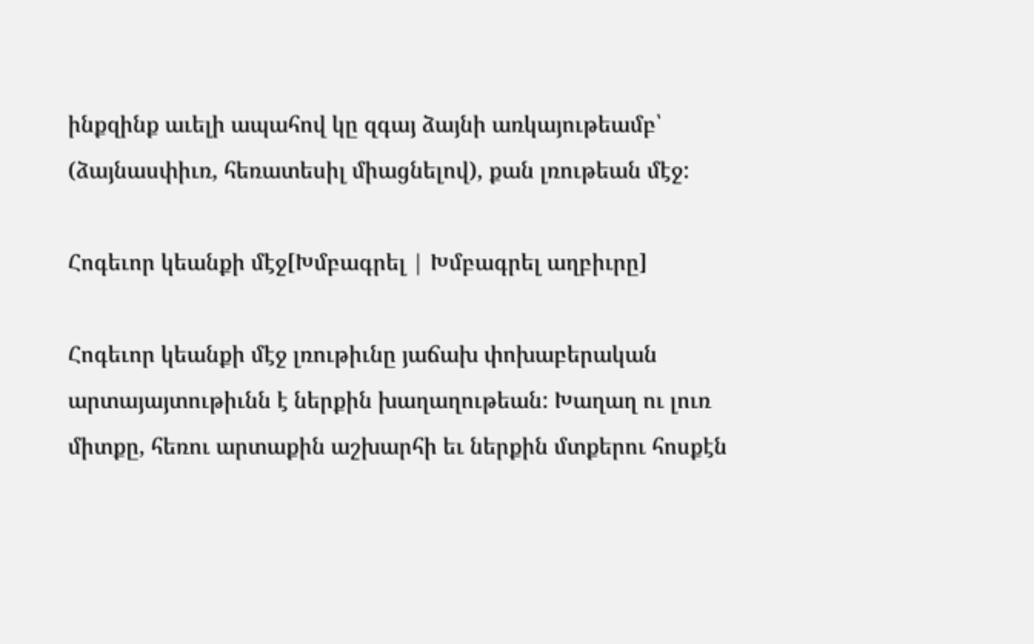ինքզինք աւելի ապահով կը զգայ ձայնի առկայութեամբ՝ (ձայնասփիւռ, հեռատեսիլ միացնելով), քան լռութեան մէջ:

Հոգեւոր կեանքի մէջ[Խմբագրել | Խմբագրել աղբիւրը]

Հոգեւոր կեանքի մէջ լռութիւնը յաճախ փոխաբերական արտայայտութիւնն է ներքին խաղաղութեան: Խաղաղ ու լուռ միտքը, հեռու արտաքին աշխարհի եւ ներքին մտքերու հոսքէն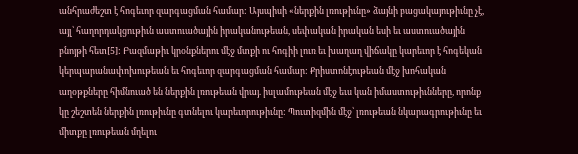անհրաժեշտ է հոգեւոր զարգացման համար: Այսպիսի «ներքին լռութիւնը» ձայնի բացակայութիւնը չէ, այլ՝ հաղորդակցութիւն աստուածային իրականութեան, սեփական իրական եսի եւ աստուածային բնոյթի հետ[5]: Բազմաթիւ կրօնքներու մէջ մտքի ու հոգիի լուռ եւ խաղաղ վիճակը կարեւոր է հոգեկան կերպարանափոխութեան եւ հոգեւոր զարգացման համար: Քրիստոնէութեան մէջ խոհական աղօթքները հիմնուած են ներքին լռութեան վրայ. իսլամութեան մէջ եւս կան իմաստութիւնները, որոնք կը շեշտեն ներքին լռութիւնը գտնելու կարեւորութիւնը: Պուտիզմին մէջ՝ լռութեան նկարագրութիւնը եւ միտքը լռութեան մղելու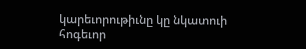կարեւորութիւնը կը նկատուի հոգեւոր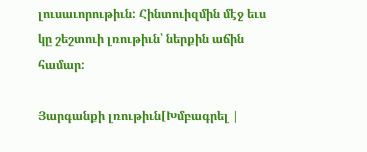լուսաւորութիւն: Հինտուիզմին մէջ եւս կը շեշտուի լռութիւն՝ ներքին աճին համար:

Յարգանքի լռութիւն[Խմբագրել |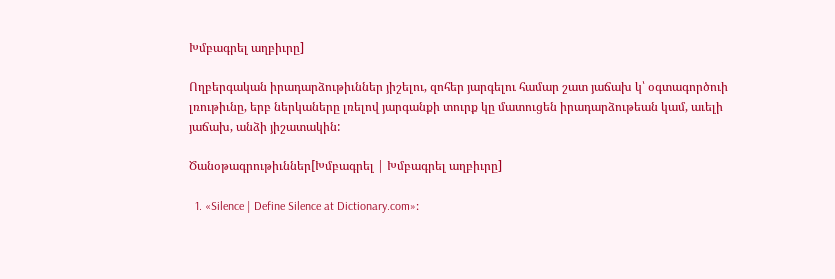Խմբագրել աղբիւրը]

Ողբերգական իրադարձութիւններ յիշելու, զոհեր յարգելու համար շատ յաճախ կ՝ օգտագործուի լռութիւնը, երբ ներկաները լռելով յարգանքի տուրք կը մատուցեն իրադարձութեան կամ, աւելի յաճախ, անձի յիշատակին:

Ծանօթագրութիւններ[Խմբագրել | Խմբագրել աղբիւրը]

  1. «Silence | Define Silence at Dictionary.com»։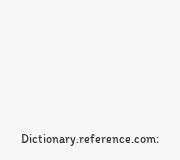Dictionary.reference.com։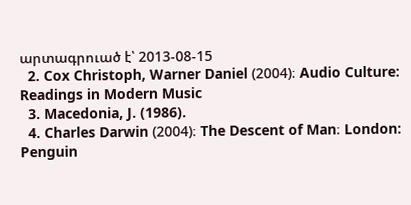արտագրուած է՝ 2013-08-15
  2. Cox Christoph, Warner Daniel (2004)։ Audio Culture: Readings in Modern Music
  3. Macedonia, J. (1986).
  4. Charles Darwin (2004)։ The Descent of Man։ London: Penguin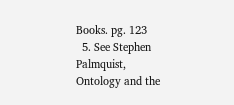Books. pg. 123
  5. See Stephen Palmquist, Ontology and the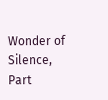Wonder of Silence, Part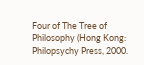Four of The Tree of Philosophy (Hong Kong: Philopsychy Press, 2000.